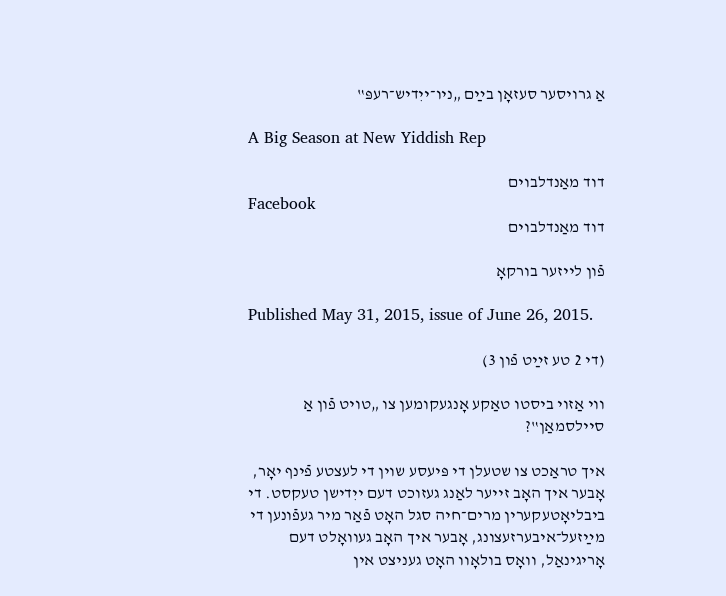אַ גרויסער סעזאָן בײַם „ניו־ייִדיש־רעפּ‟

A Big Season at New Yiddish Rep

דוד מאַנדלבוים
Facebook
דוד מאַנדלבוים

פֿון לייזער בורקאָ

Published May 31, 2015, issue of June 26, 2015.

(די 2 טע זײַט פֿון 3)

ווי אַזוי ביסטו טאַקע אָנגעקומען צו „טויט פֿון אַ סיילסמאַן‟?

איך טראַכט צו שטעלן די פּיעסע שוין די לעצטע פֿינף יאָר, אָבער איך האָב זייער לאַנג געזוכט דעם ייִדישן טעקסט. די ביבליאָטעקערין מרים־חיה סגל האָט פֿאַר מיר געפֿונען די מײַזעל־איבערזעצונג, אָבער איך האָב געוואָלט דעם אָריגינאַל, וואָס בולאָוו האָט געניצט אין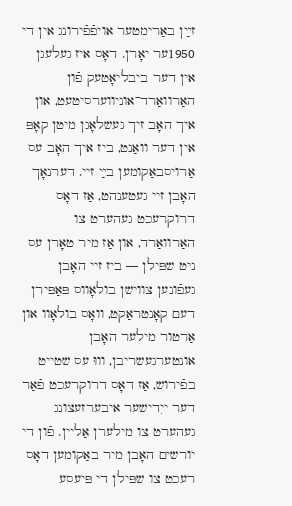זײַן באַרימטער אויפֿפֿירונג אין די 1950ער יאָרן. דאָס איז געלעגן אין דער ביבליאָטעק פֿון האַרוואַרד־אוניווערסיטעט, און איך האָב זיך געשלאָגן מיטן קאָפּ אין דער וואַנט, ביז איך האָב עס אַרויסבאַקומען בײַ זיי. דערנאָך האָבן זיי געטענהט, אַז דאָס דרוקרעכט געהערט צו האַרוואַרד, און אַז מיר טאָרן עס ניט שפּילן — ביז זיי האָבן געפֿונען צווישן בולאָווס פּאַפּירן דעם קאָנטראַקט, וואָס בולאָוו און אַרטור מילער האָבן אונטערגעשריבן, וווּ עס שטייט בפֿירוש, אַז דאָס דרוקרעכט פֿאַר דער ייִדישער איבערזעצונג געהערט צו מילערן אַליין. פֿון די יורשים האָבן מיר באַקומען דאָס רעכט צו שפּילן די פּיעסע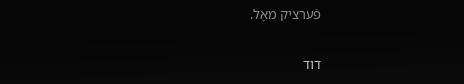פֿערציק מאָל.

דוד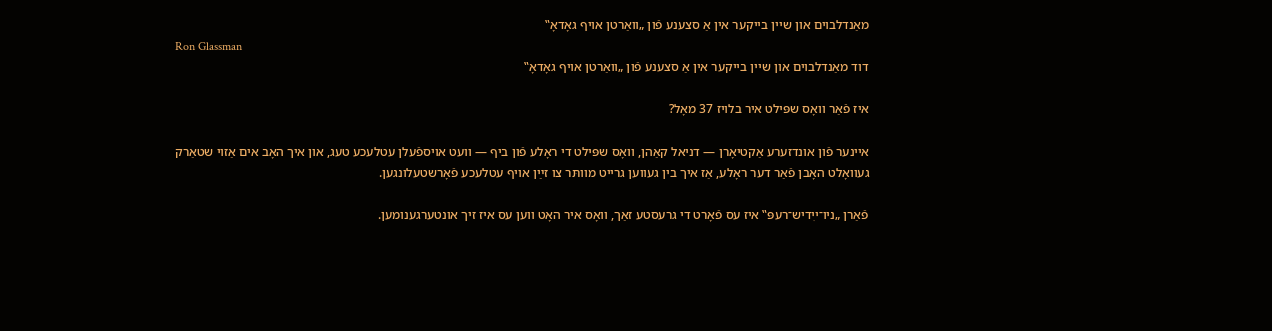מאַנדלבוים און שיין בייקער אין אַ סצענע פֿון „וואַרטן אויף גאָדאָ‟
Ron Glassman
דוד מאַנדלבוים און שיין בייקער אין אַ סצענע פֿון „וואַרטן אויף גאָדאָ‟

איז פֿאַר וואָס שפּילט איר בלויז 37 מאָל?

איינער פֿון אונדזערע אַקטיאָרן — דניאל קאַהן, וואָס שפּילט די ראָלע פֿון ביף — וועט אויספֿעלן עטלעכע טעג, און איך האָב אים אַזוי שטאַרק געוואָלט האָבן פֿאַר דער ראָלע, אַז איך בין געווען גרייט מוותּר צו זײַן אויף עטלעכע פֿאָרשטעלונגען.

פֿאַרן „ניו־ייִדיש־רעפּ‟ איז עס פֿאָרט די גרעסטע זאַך, וואָס איר האָט ווען עס איז זיך אונטערגענומען.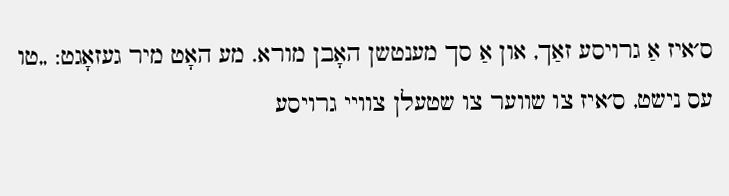ס׳איז אַ גרויסע זאַך, און אַ סך מענטשן האָבן מורא. מע האָט מיר געזאָגט: „טו עס נישט, ס׳איז צו שווער צו שטעלן צוויי גרויסע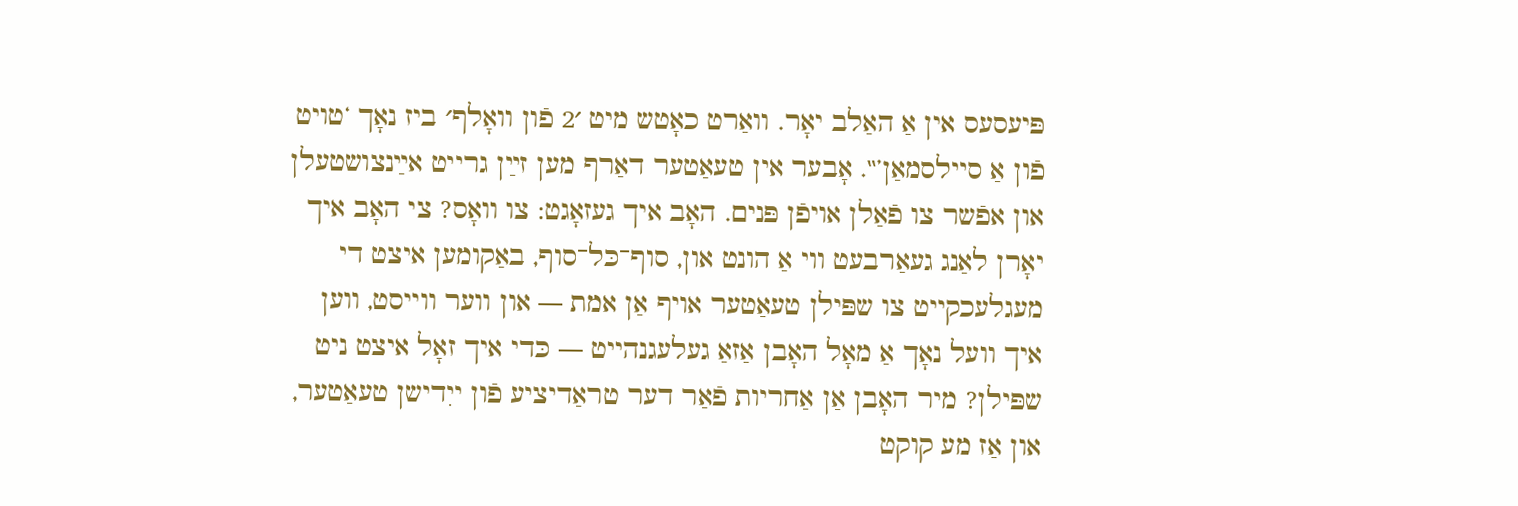פּיעסעס אין אַ האַלב יאָר. וואַרט כאָטש מיט ׳2 פֿון וואָלף׳ ביז נאָך ‘טויט פֿון אַ סיילסמאַן’‟. אָבער אין טעאַטער דאַרף מען זײַן גרייט אײַנצושטעלן און אפֿשר צו פֿאַלן אויפֿן פּנים. האָב איך געזאָגט: צו וואָס? צי האָב איך יאָרן לאַנג געאַרבעט ווי אַ הונט און, סוף־כּל־סוף, באַקומען איצט די מעגלעכקייט צו שפּילן טעאַטער אויף אַן אמת — און ווער ווייסט, ווען איך וועל נאָך אַ מאָל האָבן אַזאַ געלעגנהייט — כּדי איך זאָל איצט ניט שפּילן? מיר האָבן אַן אַחריות פֿאַר דער טראַדיציע פֿון ייִדישן טעאַטער, און אַז מע קוקט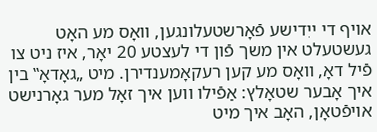אויף די ייִדישע פֿאָרשטעלונגען, וואָס מע האָט געשטעלט אין משך פֿון די לעצטע 20 יאָר, איז ניט צו פֿיל דאָ, וואָס מע קען רעקאָמענדירן. מיט „גאָדאָ‟ בין איך אָבער שטאָלץ: אַפֿילו ווען איך זאָל מער גאָרנישט אויפֿטאָן, האָב איך מיט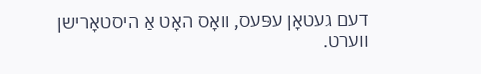דעם געטאָן עפּעס, וואָס האָט אַ היסטאָרישן ווערט.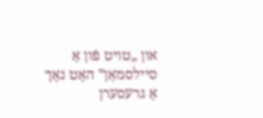און „טויט פֿון אַ סיילסמאַן‟ האָט נאָך אַ גרעסערן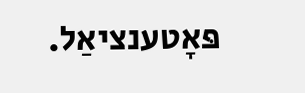פּאָטענציאַל.